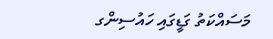މަސައްކަތު ގަޑީގައި ހައުސިންގ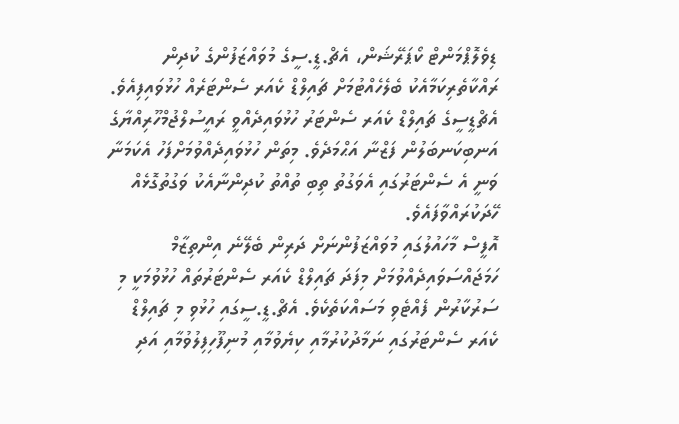ޑިވެލޮޕްމަންޓް ކޯޕަރޭޝަން، އެޗް.ޑީ.ސީގެ މުވައްޒަފުންގެ ކުދިން ރައްކާތެރިކަމާއެކު ބެލެހެއްޓުމަށް ޗައިލްޑް ކެއަރ ސެންޓަރެއް ހުޅުވައިފިއެވެ.
އެޗްޑީސީގެ ޗައިލްޑް ކެއަރ ސެންޓަރު ހުޅުވައިދެއްވީ ރައީސުލްޖުމްހޫރިއްޔާގެ އަނބިކަނބަލުން ފަޒްނާ އަޙްމަދެވެ. މިތަން ހުޅުވައިދެއްވުމަށްފަހު އެކަމަނާ ވަނީ އެ ސެންޓަރުގައި އެވަގުތު ތިބި ތުއްތު ކުދިންނާއެކު ވަގުތުގޮޅެއް ހޭދަކުރައްވާފައެވެ.
އޮފީސް މާހައުލުގައި މުވައްޒަފުންނަށް ދަރިން ބެލޭނެ އިންތިޒާމް ހަމަޖައްސަވައިދެއްވުމަށް މިފަދަ ޗައިލްޑް ކެއަރ ސެންޓަރުތައް ހުޅުވުމަކީ މި ސަރުކާރުން ފެއްޓެވި މަސައްކަތެކެވެ. އެޗް.ޑީ.ސީގައި ހުޅުވި މި ޗައިލްޑް ކެއަރ ސެންޓަރުގައި ނަމާދުކުރުމާއި ކިޔެވުމާއި މުނިފޫހިފިލުވުމާއި އަދި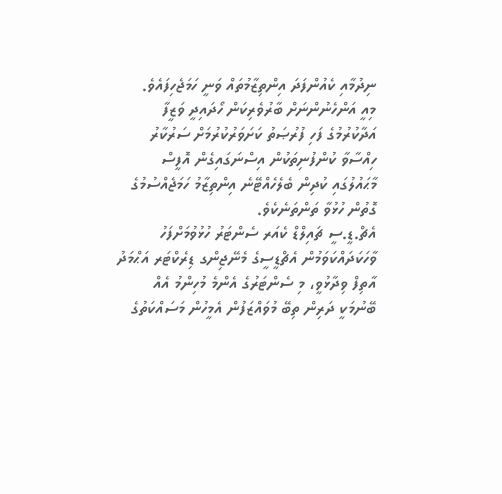ނިދުމާއި ކެއުންފަދަ އިންތިޒާމުތައް ވަނީ ހަމަޖެހިފައެވެ.
މިއީ އަންހެނުންނަށް ބާރުވެރިކަން ހޯދައިދީ ވަޒީފާ އަދާކުރުމުގެ ފަހި ފުރުޞަތު ކަށަވަރުކުރުމަށް ސަރުކާރު ހިއްސާވާ ކުންފުނިތަކުން އިސްނަގައިގެން އޮފީސް މާޙައުލުގައި ކުދިން ބެލެހެއްޓޭނެ އިންތިޒާމު ހަމަޖެއްސުމުގެ ގޮތުން ހުޅުވާ ތަންތަނެކެވެ.
އެޗް.ޑީ.ސީ ޗައިލްޑް ކެއަރ ސެންޓަރު ހުޅުވުމަށްފަހު ވާހަކަދައްކަވަމުން އެޗްޑީސީގެ މެނޭޖިންގ ޑިރެކްޓަރ އަޙްމަދު އާތިފް ވިދާޅުވީ، މި ސެންޓަރުގެ އެންމެ މުހިންމު އެއް ބޭނުމަކީ ދަރިން ތިބޭ މުވައްޒަފުން އެމީހުން މަސައްކަތުގެ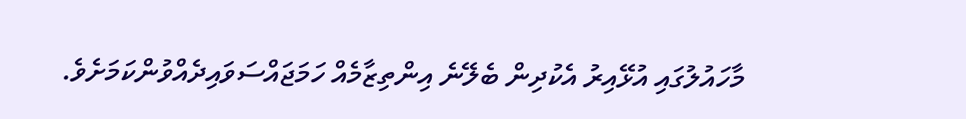މާހައުލުގައި އުޅޭއިރު އެކުދިން ބެލޭނެ އިންތިޒާމެއް ހަމަޖައްސަވައިދެއްވުންކަމަށެވެ.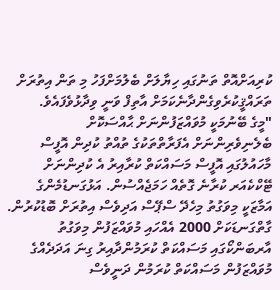ކުރިއަށްއޮތް ތަނުގައި ހިޔާލަށް ބެލުމަށްފަހު މި ތަން އިތުރަށް ތަރައްޤީކުރެވިގެންދާނެކަމަށް އާތިފް ވަނީ ވިދާޅުވެފައެވެ.
"މީގެ ބޭނުމަކީ މުވައްޒަފުންނަށް ޙާއްސަކޮށް ބެލެނިވެރިންނަށް އެފަރާތްތަކުގެ ތުއްތު ކުދިން އޮފީސް މާހައުލުގައި އޮފީސް މަސައްކަތް ކުރާއިރު އެ ކުދިންނަށް ޓޭކްކެއަރ ކުރާނެ ގޮތެއް ހަމަޖެއްސުން. އަޅުގަނޑުމެންގެ އަމާޒަކީ މިވަގުތު މިހެދޭ ސްޕޭސް އަދިވެސް އިތުރަށް ބޮޑުކުރުން. ގާތްގަނޑަކަށް 2000 އެއްހައި މުވައްޒަފުން މިވަގުތު އާރބަންކޯގައި މަސައްކަތް ކުރަމުންދާއިރު ގިނަ އަދަދެއްގެ މުވައްޒަފުން މަސައްކަތް ކުރަމުން ދަނީވެސް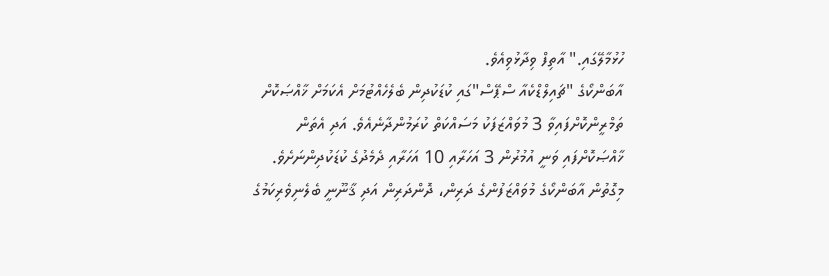ހުޅުމާލޭގައި." އާތިފް ވިދާޅުވިއެވެ.
އާބަންކޯގެ "ޗައިލްޑްކެއާ ސްޕޭސް"ގައި ކުޑަކުދިން ބެލެހެއްޓުމަށް އެކަމަށް ޚާއްޞަކޮށް ތަމްރީންކޮށްފައިވާ 3 މުވައްޒަފަކު މަސައްކަތް ކުރަމުންދާނެއެވެ. އަދި އެތަން ޚާއްޞަކޮށްފައި ވަނީ އުމުރުން 3 އަހަރާއި 10 އަހަރާއި ދެމެދުގެ ކުޑަކުދިންނަށެވެ.
މިގޮތުން އާބަންކޯގެ މުވައްޒަފުންގެ ދަރިން، ދޮންދަރިން އަދި ޤާނޫނީ ބެލެނިވެރިކަމުގެ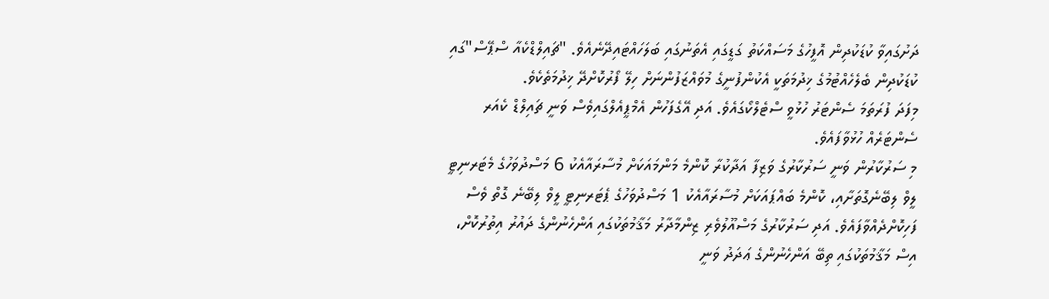ދަށުގައިވާ ކުޑަކުދިން އޮފީހުގެ މަސައްކަތު ގަޑީގައި އެތަނުގައި ބަލަހައްޓައިދޭނެއެވެ. "ޗައިލްޑްކެއާ ސްޕޭސް"ގައި ކުޑަކުދިން ބެލެހެއްޓުމުގެ ޚިދުމަތަކީ އެކުންފުނީގެ މުވައްޒަފުންނަށް ހިލޭ ފޯރުކޮށްދޭ ޚިދުމަތެކެވެ.
މިފަދަ ފުރަތަމަ ސެންޓަރު ހުޅުވީ ސްޓެލްކޯގައެވެ. އަދި އޭގެފަހުން އެމްޕީއެލްގައިވެސް ވަނީ ޗައިލްޑް ކެއަރ ސެންޓަރެއް ހުޅުވާފައެވެ.
މި ސަރުކާރުން ވަނީ ސަރުކާރުގެ ވަޒިފާ އަދާކުރާ ކޮންމެ މަންމައަކަށް މުސާރައާއެކު 6 މަސްދުވަހުގެ މެޓަރނިޓީ ލީވް ލިބޭނެގޮތަށާއި، ކޮންމެ ބައްޕައަކަށް މުސާރައާއެކު 1 މަސްދުވަހުގެ ޕެޓަރނިޓީ ލީވް ލިބޭނެ ގޮތް ވެސް ފަހިކޮށްދެއްވާފައެވެ. އަދި ސަރުކާރުގެ މަސްއޫލުވެރި ޒިންމާދާރު މަޤާމުތަކުގައި އަންހެނުންގެ ދައުރު އިތުރުކޮށް، އިސް މަޤާމުތަކުގައި ތިބޭ އަންހެނުންގެ ޢަދަދު ވަނީ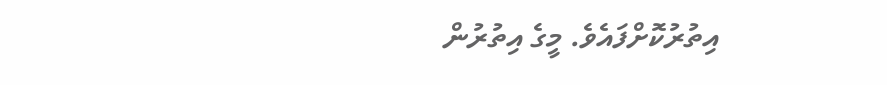އިތުރުކޮށްފައެވެ. މީގެ އިތުރުން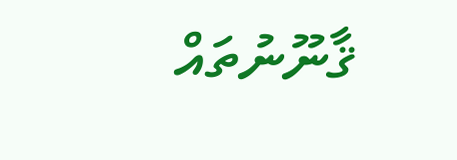ޤާނޫނުތައް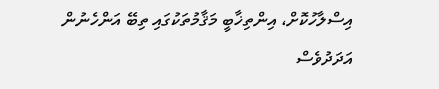އިސްލާހުކޮށް، އިންތިޚާބީ މަޤާމުތަކުގައި ތިބޭ އަންހެނުން އަދަދުވެސް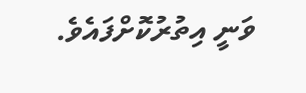ވަނީ އިތުރުކޮށްފައެވެ.